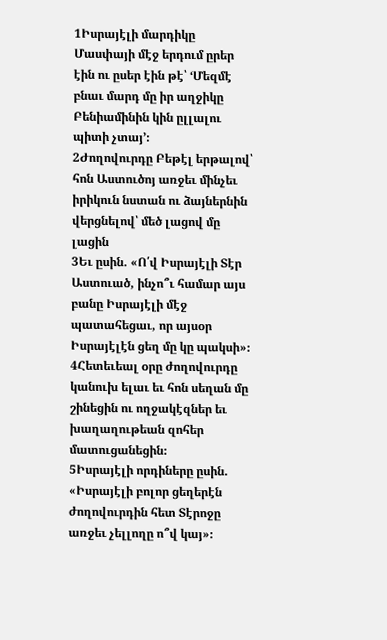1Իսրայէլի մարդիկը Մասփայի մէջ երդում ըրեր էին ու ըսեր էին թէ՝ ‘Մեզմէ բնաւ մարդ մը իր աղջիկը Բենիամինին կին ըլլալու պիտի չտայ’։
2Ժողովուրդը Բեթէլ երթալով՝ հոն Աստուծոյ առջեւ մինչեւ իրիկուն նստան ու ձայներնին վերցնելով՝ մեծ լացով մը լացին
3Եւ ըսին. «Ո՛վ Իսրայէլի Տէր Աստուած, ինչո՞ւ համար այս բանը Իսրայէլի մէջ պատահեցաւ, որ այսօր Իսրայէլէն ցեղ մը կը պակսի»։
4Հետեւեալ օրը ժողովուրդը կանուխ ելաւ եւ հոն սեղան մը շինեցին ու ողջակէզներ եւ խաղաղութեան զոհեր մատուցանեցին։
5Իսրայէլի որդիները ըսին. «Իսրայէլի բոլոր ցեղերէն ժողովուրդին հետ Տէրոջը առջեւ չելլողը ո՞վ կայ»։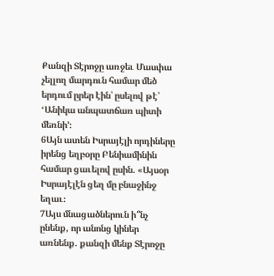Քանզի Տէրոջը առջեւ Մասփա չելլող մարդուն համար մեծ երդում ըրեր էին՝ ըսելով թէ՝ ‘Անիկա անպատճառ պիտի մեռնի’։
6Այն ատեն Իսրայէլի որդիները իրենց եղբօրը Բենիամինին համար ցաւելով ըսին. «Այսօր Իսրայէլէն ցեղ մը բնաջինջ եղաւ։
7Այս մնացածներուն ի՞նչ ընենք, որ անոնց կիներ առնենք. քանզի մենք Տէրոջը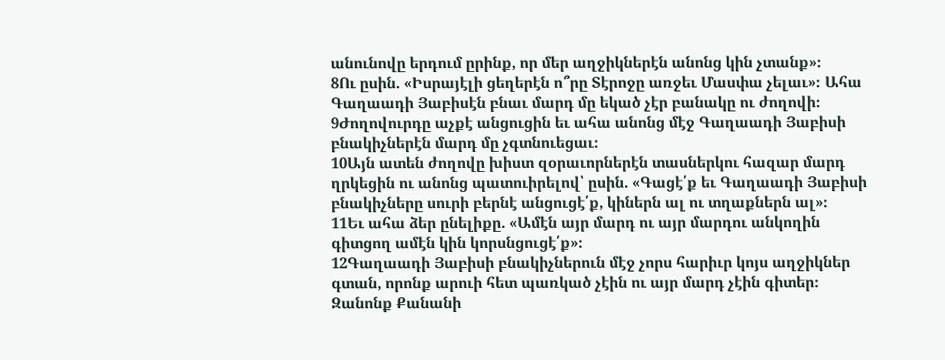անունովը երդում ըրինք, որ մեր աղջիկներէն անոնց կին չտանք»։
8Ու ըսին. «Իսրայէլի ցեղերէն ո՞րը Տէրոջը առջեւ Մասփա չելաւ»։ Ահա Գաղաադի Յաբիսէն բնաւ մարդ մը եկած չէր բանակը ու ժողովի։
9Ժողովուրդը աչքէ անցուցին եւ ահա անոնց մէջ Գաղաադի Յաբիսի բնակիչներէն մարդ մը չգտնուեցաւ։
10Այն ատեն ժողովը խիստ զօրաւորներէն տասներկու հազար մարդ ղրկեցին ու անոնց պատուիրելով՝ ըսին. «Գացէ՛ք եւ Գաղաադի Յաբիսի բնակիչները սուրի բերնէ անցուցէ՛ք, կիներն ալ ու տղաքներն ալ»։
11Եւ ահա ձեր ընելիքը. «Ամէն այր մարդ ու այր մարդու անկողին գիտցող ամէն կին կորսնցուցէ՛ք»։
12Գաղաադի Յաբիսի բնակիչներուն մէջ չորս հարիւր կոյս աղջիկներ գտան, որոնք արուի հետ պառկած չէին ու այր մարդ չէին գիտեր։ Զանոնք Քանանի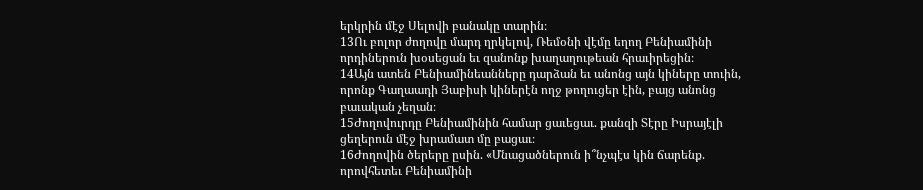երկրին մէջ Սելովի բանակը տարին։
13Ու բոլոր ժողովը մարդ ղրկելով, Ռեմօնի վէմը եղող Բենիամինի որդիներուն խօսեցան եւ զանոնք խաղաղութեան հրաւիրեցին։
14Այն ատեն Բենիամինեանները դարձան եւ անոնց այն կիները տուին, որոնք Գաղաադի Յաբիսի կիներէն ողջ թողուցեր էին, բայց անոնց բաւական չեղան։
15Ժողովուրդը Բենիամինին համար ցաւեցաւ. քանզի Տէրը Իսրայէլի ցեղերուն մէջ խրամատ մը բացաւ։
16Ժողովին ծերերը ըսին. «Մնացածներուն ի՞նչպէս կին ճարենք. որովհետեւ Բենիամինի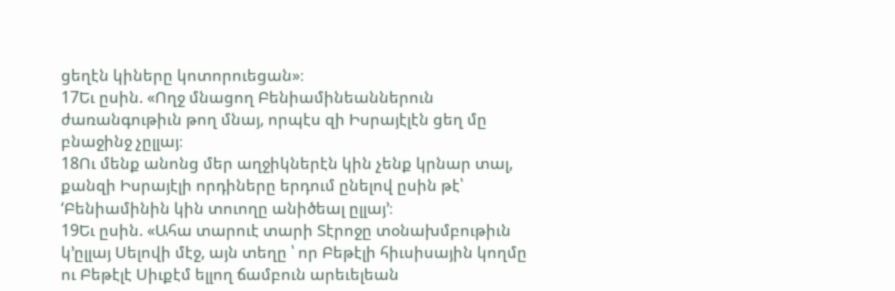ցեղէն կիները կոտորուեցան»։
17Եւ ըսին. «Ողջ մնացող Բենիամինեաններուն ժառանգութիւն թող մնայ, որպէս զի Իսրայէլէն ցեղ մը բնաջինջ չըլլայ։
18Ու մենք անոնց մեր աղջիկներէն կին չենք կրնար տալ, քանզի Իսրայէլի որդիները երդում ընելով ըսին թէ՝ ‘Բենիամինին կին տուողը անիծեալ ըլլայ’։
19Եւ ըսին. «Ահա տարուէ տարի Տէրոջը տօնախմբութիւն կ’ըլլայ Սելովի մէջ, այն տեղը ՝ որ Բեթէլի հիւսիսային կողմը ու Բեթէլէ Սիւքէմ ելլող ճամբուն արեւելեան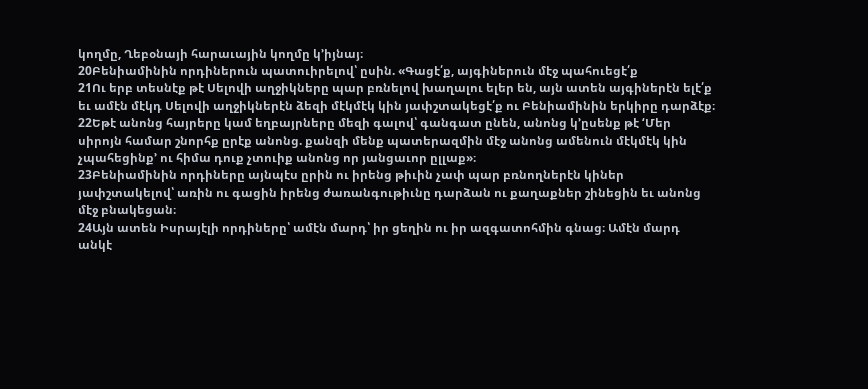կողմը, Ղեբօնայի հարաւային կողմը կ’իյնայ։
20Բենիամինին որդիներուն պատուիրելով՝ ըսին. «Գացէ՛ք, այգիներուն մէջ պահուեցէ՛ք
21Ու երբ տեսնէք թէ Սելովի աղջիկները պար բռնելով խաղալու ելեր են, այն ատեն այգիներէն ելէ՛ք եւ ամէն մէկդ Սելովի աղջիկներէն ձեզի մէկմէկ կին յափշտակեցէ՛ք ու Բենիամինին երկիրը դարձէք։
22Եթէ անոնց հայրերը կամ եղբայրները մեզի գալով՝ գանգատ ընեն, անոնց կ’ըսենք թէ ‘Մեր սիրոյն համար շնորհք ըրէք անոնց. քանզի մենք պատերազմին մէջ անոնց ամենուն մէկմէկ կին չպահեցինք’ ու հիմա դուք չտուիք անոնց որ յանցաւոր ըլլաք»։
23Բենիամինին որդիները այնպէս ըրին ու իրենց թիւին չափ պար բռնողներէն կիներ յափշտակելով՝ առին ու գացին իրենց ժառանգութիւնը դարձան ու քաղաքներ շինեցին եւ անոնց մէջ բնակեցան։
24Այն ատեն Իսրայէլի որդիները՝ ամէն մարդ՝ իր ցեղին ու իր ազգատոհմին գնաց։ Ամէն մարդ անկէ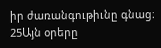իր ժառանգութիւնը գնաց։
25Այն օրերը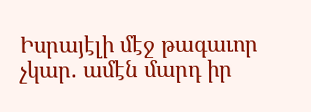Իսրայէլի մէջ թագաւոր չկար. ամէն մարդ իր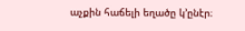աչքին հաճելի եղածը կ’ընէր։